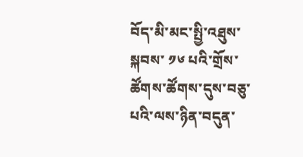བོད་མི་མང་སྤྱི་འཐུས་སྐབས་ ༡༦ པའི་གྲོས་ཚོགས་ཚོགས་དུས་བཅུ་པའི་ལས་ཉིན་བདུན་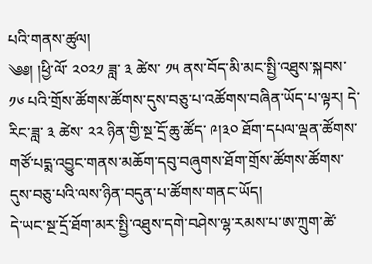པའི་གནས་ཚུལ།
༄༅། །ཕྱི་ལོ་ ༢༠༢༡ ཟླ་ ༣ ཚེས་ ༡༥ ནས་བོད་མི་མང་སྤྱི་འཐུས་སྐབས་ ༡༦ པའི་གྲོས་ཚོགས་ཚོགས་དུས་བཅུ་པ་འཚོགས་བཞིན་ཡོད་པ་ལྟར། དེ་རིང་ཟླ་ ༣ ཚེས་ ༢༢ ཉིན་གྱི་སྔ་དྲོ་ཆུ་ཚོད་ ༩།༣༠ ཐོག་དཔལ་ལྡན་ཚོགས་གཙོ་པདྨ་འབྱུང་གནས་མཆོག་དབུ་བཞུགས་ཐོག་གྲོས་ཚོགས་ཚོགས་དུས་བཅུ་པའི་ལས་ཉིན་བདུན་པ་ཚོགས་གནང་ཡོད།
དེ་ཡང་སྔ་དྲོ་ཐོག་མར་སྤྱི་འཐུས་དགེ་བཤེས་ལྷ་རམས་པ་ཨ་ཀྲུག་ཚེ་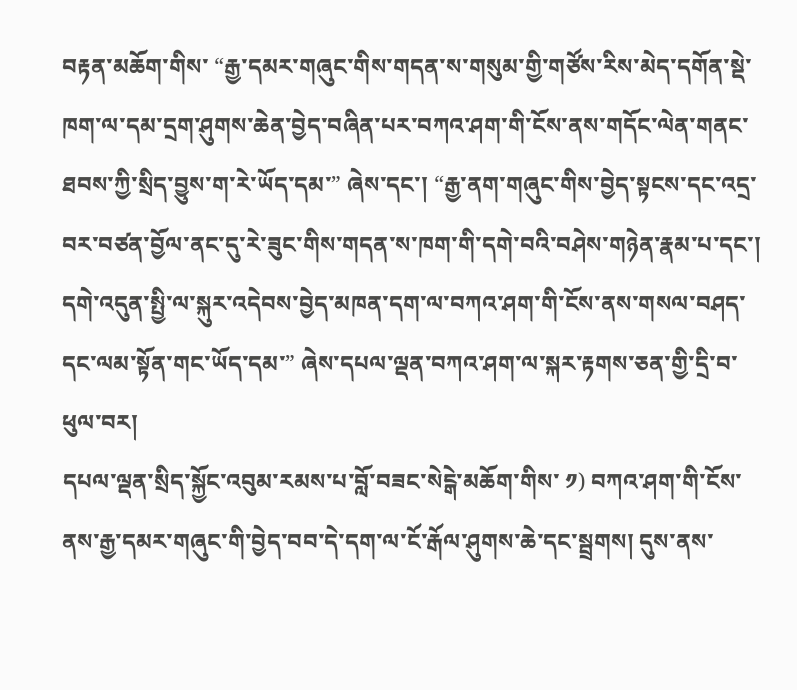བརྟན་མཆོག་གིས་ “རྒྱ་དམར་གཞུང་གིས་གདན་ས་གསུམ་གྱི་གཙོས་རིས་མེད་དགོན་སྡེ་ཁག་ལ་དམ་དྲག་ཤུགས་ཆེན་བྱེད་བཞིན་པར་བཀའ་ཤག་གི་ངོས་ནས་གདོང་ལེན་གནང་ཐབས་ཀྱི་སྲིད་བྱུས་ག་རེ་ཡོད་དམ་” ཞེས་དང་། “རྒྱ་ནག་གཞུང་གིས་བྱེད་སྟངས་དང་འདྲ་བར་བཙན་བྱོལ་ནང་དུ་རེ་ཟུང་གིས་གདན་ས་ཁག་གི་དགེ་བའི་བཤེས་གཉེན་རྣམ་པ་དང་། དགེ་འདུན་སྤྱི་ལ་སྐུར་འདེབས་བྱེད་མཁན་དག་ལ་བཀའ་ཤག་གི་ངོས་ནས་གསལ་བཤད་དང་ལམ་སྟོན་གང་ཡོད་དམ་” ཞེས་དཔལ་ལྡན་བཀའ་ཤག་ལ་སྐར་རྟགས་ཅན་གྱི་དྲི་བ་ཕུལ་བར།
དཔལ་ལྡན་སྲིད་སྐྱོང་འབུམ་རམས་པ་བློ་བཟང་སེངྒེ་མཆོག་གིས་ ༡) བཀའ་ཤག་གི་ངོས་ནས་རྒྱ་དམར་གཞུང་གི་བྱེད་བབ་དེ་དག་ལ་ངོ་རྒོལ་ཤུགས་ཆེ་དང་སྦྲགས། དུས་ནས་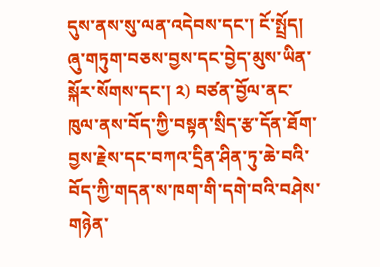དུས་ནས་སུ་ལན་འདེབས་དང་། ངོ་སྤྲོད། ཞུ་གཏུག་བཅས་བྱས་དང་བྱེད་མུས་ཡིན་སྐོར་སོགས་དང་། ༢) བཙན་བྱོལ་ནང་ཁུལ་ནས་བོད་ཀྱི་བསྟན་སྲིད་རྩ་དོན་ཐོག་བྱས་རྗེས་དང་བཀའ་དྲིན་ཤིན་ཏུ་ཆེ་བའི་བོད་ཀྱི་གདན་ས་ཁག་གི་དགེ་བའི་བཤེས་གཉེན་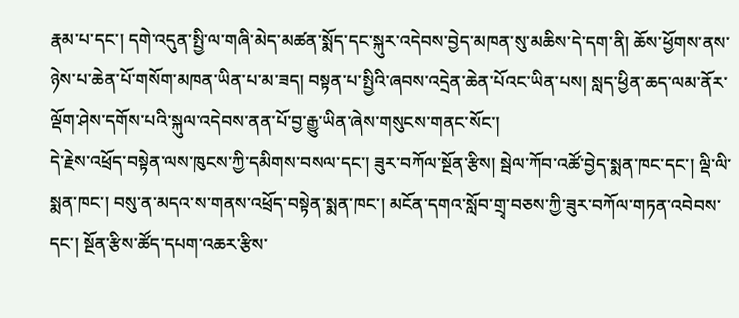རྣམ་པ་དང་། དགེ་འདུན་སྤྱི་ལ་གཞི་མེད་མཚན་སྨོད་དང་སྐུར་འདེབས་བྱེད་མཁན་སུ་མཆིས་དེ་དག་ནི། ཆོས་ཕྱོགས་ནས་ཉེས་པ་ཆེན་པོ་གསོག་མཁན་ཡིན་པ་མ་ཟད། བསྟན་པ་སྤྱིའི་ཞབས་འདྲེན་ཆེན་པོའང་ཡིན་པས། སླད་ཕྱིན་ཆད་ལམ་ནོར་ལྡོག་ཤེས་དགོས་པའི་སྐུལ་འདེབས་ནན་པོ་བྱ་རྒྱུ་ཡིན་ཞེས་གསུངས་གནང་སོང་།
དེ་རྗེས་འཕྲོད་བསྟེན་ལས་ཁུངས་ཀྱི་དམིགས་བསལ་དང་། ཟུར་བཀོལ་སྔོན་རྩིས། སྦེལ་ཀོབ་འཚོ་བྱེད་སྨན་ཁང་དང་། ལྡི་ལི་སྨན་ཁང་། བསུ་ན་མདའ་ས་གནས་འཕྲོད་བསྟེན་སྨན་ཁང་། མངོན་དགའ་སློབ་གྲྭ་བཅས་ཀྱི་ཟུར་བཀོལ་གཏན་འབེབས་དང་། སྔོན་རྩིས་ཚོད་དཔག་འཆར་རྩིས་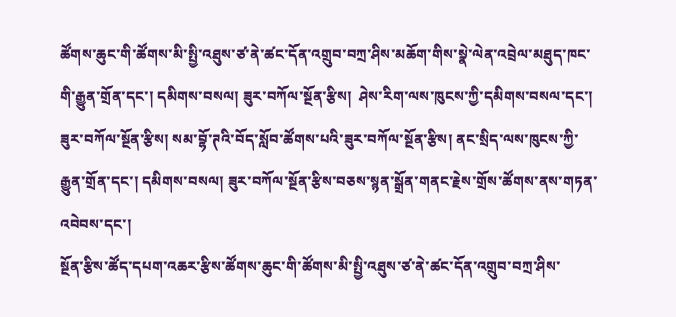ཚོགས་ཆུང་གི་ཚོགས་མི་སྤྱི་འཐུས་ཙ་ནེ་ཚང་དོན་འགྲུབ་བཀྲ་ཤིས་མཆོག་གིས་སྣེ་ལེན་འབྲེལ་མཐུད་ཁང་གི་རྒྱུན་གྲོན་དང་། དམིགས་བསལ། ཟུར་བཀོལ་སྔོན་རྩིས།  ཤེས་རིག་ལས་ཁུངས་ཀྱི་དམིགས་བསལ་དང་། ཟུར་བཀོལ་སྔོན་རྩིས། སམ་བྷོ་ཊའི་བོད་སློབ་ཚོགས་པའི་ཟུར་བཀོལ་སྔོན་རྩིས། ནང་སྲིད་ལས་ཁུངས་ཀྱི་རྒྱུན་གྲོན་དང་། དམིགས་བསལ། ཟུར་བཀོལ་སྔོན་རྩིས་བཅས་སྙན་སྒྲོན་གནང་རྗེས་གྲོས་ཚོགས་ནས་གཏན་འབེབས་དང་།
སྔོན་རྩིས་ཚོད་དཔག་འཆར་རྩིས་ཚོགས་ཆུང་གི་ཚོགས་མི་སྤྱི་འཐུས་ཙ་ནེ་ཚང་དོན་འགྲུབ་བཀྲ་ཤིས་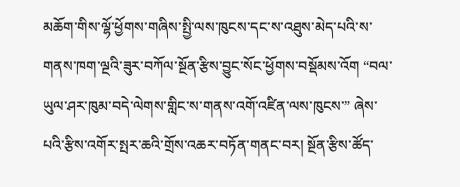མཆོག་གིས་ལྷོ་ཕྱོགས་གཞིས་སྤྱི་ལས་ཁུངས་དང་ས་འཐུས་མེད་པའི་ས་གནས་ཁག་ལྔའི་ཟུར་བཀོལ་སྔོན་རྩིས་བྱུང་སོང་ཕྱོགས་བསྡོམས་འོག “བལ་ཡུལ་ཤར་ཁུམ་བདེ་ལེགས་གླིང་ས་གནས་འགོ་འཛིན་ལས་ཁུངས་” ཞེས་པའི་རྩིས་འགོར་སྤར་ཆའི་གྲོས་འཆར་བཏོན་གནང་བར། སྔོན་རྩིས་ཚོད་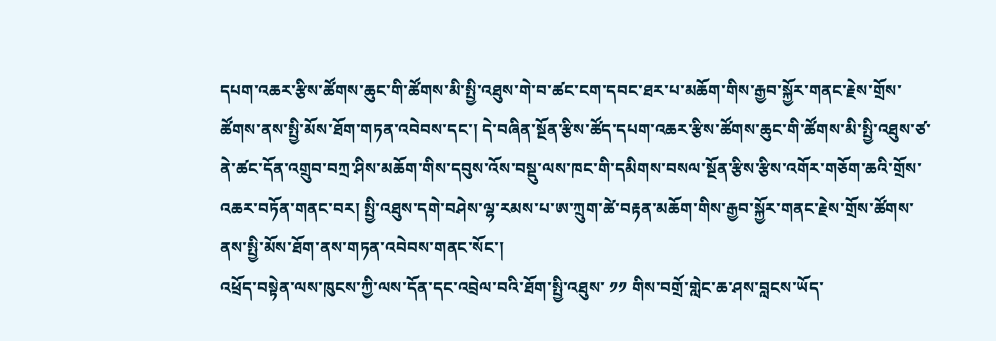དཔག་འཆར་རྩིས་ཚོགས་ཆུང་གི་ཚོགས་མི་སྤྱི་འཐུས་གེ་བ་ཚང་ངག་དབང་ཐར་པ་མཆོག་གིས་རྒྱབ་སྐྱོར་གནང་རྗེས་གྲོས་ཚོགས་ནས་སྤྱི་མོས་ཐོག་གཏན་འབེབས་དང་། དེ་བཞིན་སྔོན་རྩིས་ཚོད་དཔག་འཆར་རྩིས་ཚོགས་ཆུང་གི་ཚོགས་མི་སྤྱི་འཐུས་ཙ་ནེ་ཚང་དོན་འགྲུབ་བཀྲ་ཤིས་མཆོག་གིས་དབུས་འོས་བསྡུ་ལས་ཁང་གི་དམིགས་བསལ་སྔོན་རྩིས་རྩིས་འགོར་གཅོག་ཆའི་གྲོས་འཆར་བཏོན་གནང་བར། སྤྱི་འཐུས་དགེ་བཤེས་ལྷ་རམས་པ་ཨ་ཀྲུག་ཚེ་བརྟན་མཆོག་གིས་རྒྱབ་སྐྱོར་གནང་རྗེས་གྲོས་ཚོགས་ནས་སྤྱི་མོས་ཐོག་ནས་གཏན་འབེབས་གནང་སོང་།
འཕྲོད་བསྟེན་ལས་ཁུངས་ཀྱི་ལས་དོན་དང་འབྲེལ་བའི་ཐོག་སྤྱི་འཐུས་ ༡༡ གིས་བགྲོ་གླེང་ཆ་ཤས་བླངས་ཡོད་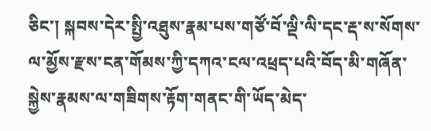ཅིང་། སྐབས་དེར་སྤྱི་འཐུས་རྣམ་པས་གཙོ་བོ་ལྡི་ལི་དང་རྡ་ས་སོགས་ལ་མྱོས་རྫས་ངན་གོམས་ཀྱི་དཀའ་ངལ་འཕྲད་པའི་བོད་མི་གཞོན་སྐྱེས་རྣམས་ལ་གཟིགས་རྟོག་གནང་གི་ཡོད་མེད་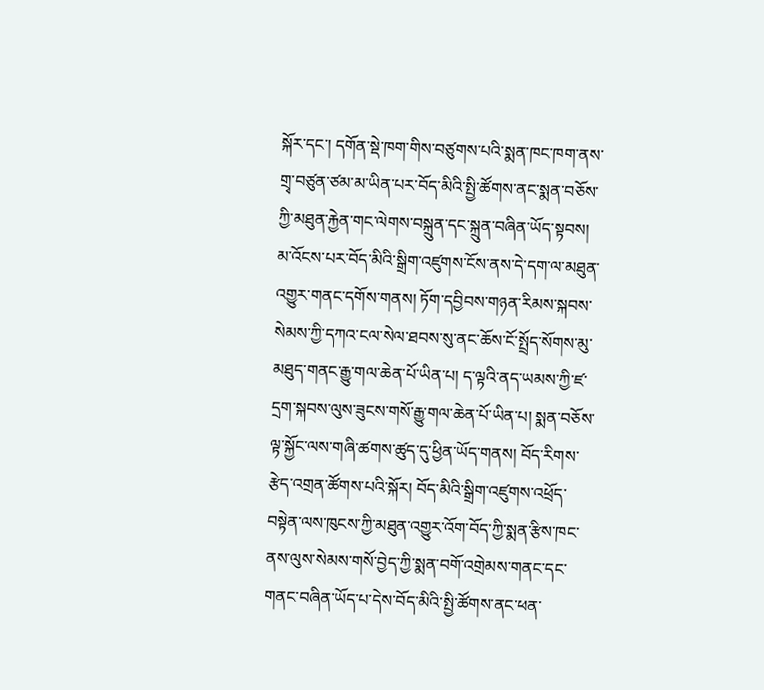སྐོར་དང་། དགོན་སྡེ་ཁག་གིས་བཙུགས་པའི་སྨན་ཁང་ཁག་ནས་གྲྭ་བཙུན་ཙམ་མ་ཡིན་པར་བོད་མིའི་སྤྱི་ཚོགས་ནང་སྨན་བཅོས་ཀྱི་མཐུན་རྐྱེན་གང་ལེགས་བསྐྲུན་དང་སྐྲུན་བཞིན་ཡོད་སྟབས། མ་འོངས་པར་བོད་མིའི་སྒྲིག་འཛུགས་ངོས་ནས་དེ་དག་ལ་མཐུན་འགྱུར་གནང་དགོས་གནས། ཏོག་དབྱིབས་གཉན་རིམས་སྐབས་སེམས་ཀྱི་དཀའ་ངལ་སེལ་ཐབས་སུ་ནང་ཆོས་ངོ་སྤྲོད་སོགས་མུ་མཐུད་གནང་རྒྱུ་གལ་ཆེན་པོ་ཡིན་པ། ད་ལྟའི་ནད་ཡམས་ཀྱི་ཛ་དྲག་སྐབས་ལུས་ཟུངས་གསོ་རྒྱུ་གལ་ཆེན་པོ་ཡིན་པ། སྨན་བཅོས་ལྟ་སྐྱོང་ལས་གཞི་ཚགས་ཚུད་དུ་ཕྱིན་ཡོད་གནས། བོད་རིགས་རྩེད་འགྲན་ཚོགས་པའི་སྐོར། བོད་མིའི་སྒྲིག་འཛུགས་འཕྲོད་བསྟེན་ལས་ཁུངས་ཀྱི་མཐུན་འགྱུར་འོག་བོད་ཀྱི་སྨན་རྩིས་ཁང་ནས་ལུས་སེམས་གསོ་བྱེད་ཀྱི་སྨན་བགོ་འགྲེམས་གནང་དང་གནང་བཞིན་ཡོད་པ་དེས་བོད་མིའི་སྤྱི་ཚོགས་ནང་ཕན་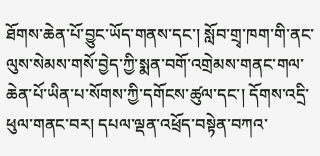ཐོགས་ཆེན་པོ་བྱུང་ཡོད་གནས་དང་། སློབ་གྲྭ་ཁག་གི་ནང་ལུས་སེམས་གསོ་བྱེད་ཀྱི་སྨན་བགོ་འགྲེམས་གནང་གལ་ཆེན་པོ་ཡིན་པ་སོགས་ཀྱི་དགོངས་ཚུལ་དང་། དོགས་འདྲི་ཕུལ་གནང་བར། དཔལ་ལྡན་འཕྲོད་བསྟེན་བཀའ་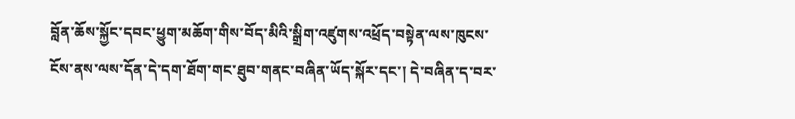བློན་ཆོས་སྐྱོང་དབང་ཕྱུག་མཆོག་གིས་བོད་མིའི་སྒྲིག་འཛུགས་འཕྲོད་བསྟེན་ལས་ཁུངས་ངོས་ནས་ལས་དོན་དེ་དག་ཐོག་གང་ཐུབ་གནང་བཞིན་ཡོད་སྐོར་དང་། དེ་བཞིན་ད་བར་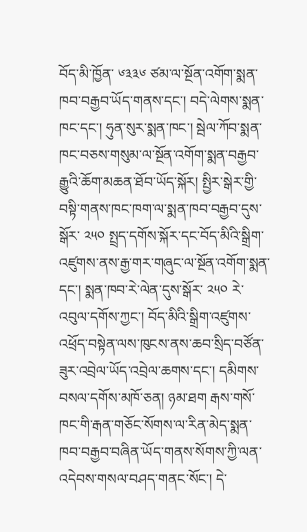བོད་མི་ཁྱོན་ ༦༣༣༦ ཙམ་ལ་སྔོན་འགོག་སྨན་ཁབ་བརྒྱབ་ཡོད་གནས་དང་། བདེ་ལེགས་སྨན་ཁང་དང་། ཧུན་སུར་སྨན་ཁང་། སྦེལ་ཀོབ་སྨན་ཁང་བཅས་གསུམ་ལ་སྔོན་འགོག་སྨན་བརྒྱབ་རྒྱུའི་ཆོག་མཆན་ཐོབ་ཡོད་སྐོར། སྤྱིར་སྒེར་གྱི་བསྟི་གནས་ཁང་ཁག་ལ་སྨན་ཁབ་བརྒྱབ་དུས་སྒོར་ ༢༥༠ སྤྲད་དགོས་སྐོར་དང་བོད་མིའི་སྒྲིག་འཛུགས་ནས་རྒྱ་གར་གཞུང་ལ་སྔོན་འགོག་སྨན་དང་། སྨན་ཁབ་རེ་ལེན་དུས་སྒོར་ ༢༥༠ རེ་འབུལ་དགོས་ཀྱང་། བོད་མིའི་སྒྲིག་འཛུགས་འཕྲོད་བསྟེན་ལས་ཁུངས་ནས་ཆབ་སྲིད་བཙོན་ཟུར་འབྲེལ་ཡོད་འབྲེལ་ཆགས་དང་། དམིགས་བསལ་དགོས་མཁོ་ཅན། ཉམ་ཐག རྒས་གསོ་ཁང་གི་རྒན་གཅོང་སོགས་ལ་རིན་མེད་སྨན་ཁབ་བརྒྱབ་བཞིན་ཡོད་གནས་སོགས་ཀྱི་ལན་འདེབས་གསལ་བཤད་གནང་སོང་། དེ་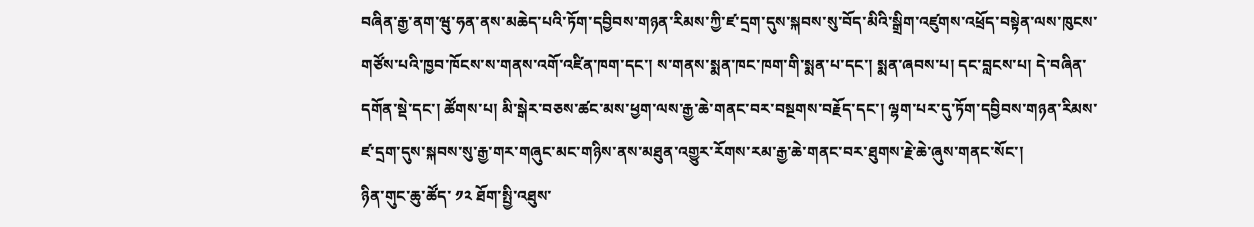བཞིན་རྒྱ་ནག་ཝུ་ཧན་ནས་མཆེད་པའི་ཏོག་དབྱིབས་གཉན་རིམས་ཀྱི་ཛ་དྲག་དུས་སྐབས་སུ་བོད་མིའི་སྒྲིག་འཛུགས་འཕྲོད་བསྟེན་ལས་ཁུངས་གཙོས་པའི་ཁྱབ་ཁོངས་ས་གནས་འགོ་འཛིན་ཁག་དང་། ས་གནས་སྨན་ཁང་ཁག་གི་སྨན་པ་དང་། སྨན་ཞབས་པ། དང་བླངས་པ། དེ་བཞིན་དགོན་སྡེ་དང་། ཚོགས་པ། མི་སྒེར་བཅས་ཚང་མས་ཕྱག་ལས་རྒྱ་ཆེ་གནང་བར་བསྔགས་བརྗོད་དང་། ལྷག་པར་དུ་ཏོག་དབྱིབས་གཉན་རིམས་ཛ་དྲག་དུས་སྐབས་སུ་རྒྱ་གར་གཞུང་མང་གཉིས་ནས་མཐུན་འགྱུར་རོགས་རམ་རྒྱ་ཆེ་གནང་བར་ཐུགས་རྗེ་ཆེ་ཞུས་གནང་སོང་།
ཉིན་གུང་ཆུ་ཚོད་ ༡༢ ཐོག་སྤྱི་འཐུས་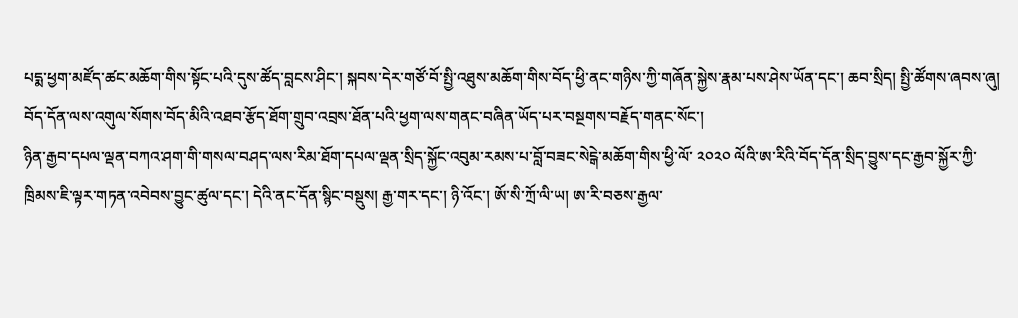པདྨ་ཕྱག་མཛོད་ཚང་མཆོག་གིས་སྟོང་པའི་དུས་ཚོད་བླངས་ཤིང་། སྐབས་དེར་གཙོ་བོ་སྤྱི་འཐུས་མཆོག་གིས་བོད་ཕྱི་ནང་གཉིས་ཀྱི་གཞོན་སྐྱེས་རྣམ་པས་ཤེས་ཡོན་དང་། ཆབ་སྲིད། སྤྱི་ཚོགས་ཞབས་ཞུ། བོད་དོན་ལས་འགུལ་སོགས་བོད་མིའི་འཐབ་རྩོད་ཐོག་གྲུབ་འབྲས་ཐོན་པའི་ཕྱག་ལས་གནང་བཞིན་ཡོད་པར་བསྔགས་བརྗོད་གནང་སོང་།
ཉིན་རྒྱབ་དཔལ་ལྡན་བཀའ་ཤག་གི་གསལ་བཤད་ལས་རིམ་ཐོག་དཔལ་ལྡན་སྲིད་སྐྱོང་འབུམ་རམས་པ་བློ་བཟང་སེངྒེ་མཆོག་གིས་ཕྱི་ལོ་ ༢༠༢༠ ལོའི་ཨ་རིའི་བོད་དོན་སྲིད་བྱུས་དང་རྒྱབ་སྐྱོར་ཀྱི་ཁྲིམས་ཇི་ལྟར་གཏན་འབེབས་བྱུང་ཚུལ་དང་། དེའི་ནང་དོན་སྙིང་བསྡུས། རྒྱ་གར་དང་། ཉི་འོང་། ཨོ་སི་ཀྲོ་ལི་ཡ། ཨ་རི་བཅས་རྒྱལ་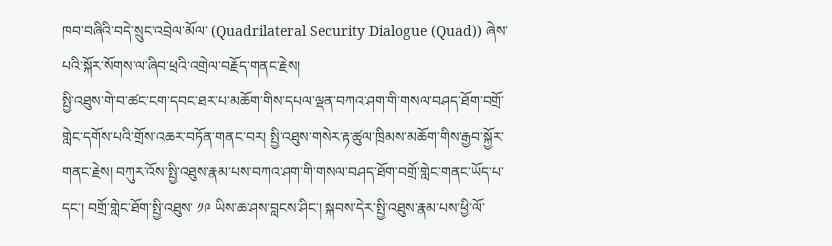ཁབ་བཞིའི་བདེ་སྲུང་འབྲེལ་མོལ་ (Quadrilateral Security Dialogue (Quad)) ཞེས་པའི་སྐོར་སོགས་ལ་ཞིབ་ཕྲའི་འགྲེལ་བརྗོད་གནང་རྗེས།
སྤྱི་འཐུས་གེ་བ་ཚང་ངག་དབང་ཐར་པ་མཆོག་གིས་དཔལ་ལྡན་བཀའ་ཤག་གི་གསལ་བཤད་ཐོག་བགྲོ་གླེང་དགོས་པའི་གྲོས་འཆར་བཏོན་གནང་བར། སྤྱི་འཐུས་གསེར་རྟ་ཚུལ་ཁྲིམས་མཆོག་གིས་རྒྱབ་སྐྱོར་གནང་རྗེས། བཀུར་འོས་སྤྱི་འཐུས་རྣམ་པས་བཀའ་ཤག་གི་གསལ་བཤད་ཐོག་བགྲོ་གླེང་གནང་ཡོད་པ་དང་། བགྲོ་གླེང་ཐོག་སྤྱི་འཐུས་ ༡༩ ཡིས་ཆ་ཤས་བླངས་ཤིང་། སྐབས་དེར་སྤྱི་འཐུས་རྣམ་པས་ཕྱི་ལོ་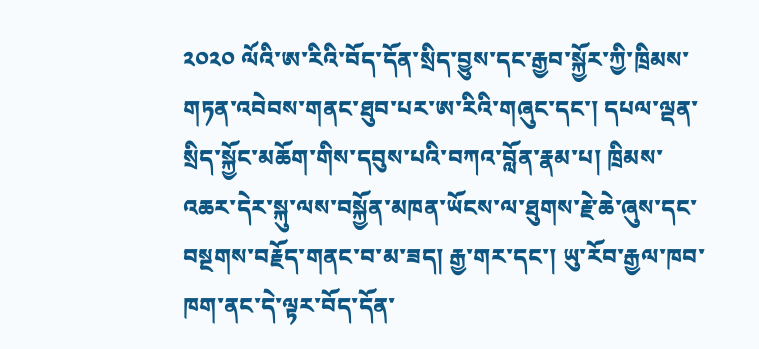༢༠༢༠ ལོའི་ཨ་རིའི་བོད་དོན་སྲིད་བྱུས་དང་རྒྱབ་སྐྱོར་ཀྱི་ཁྲིམས་གཏན་འབེབས་གནང་ཐུབ་པར་ཨ་རིའི་གཞུང་དང་། དཔལ་ལྡན་སྲིད་སྐྱོང་མཆོག་གིས་དབུས་པའི་བཀའ་བློན་རྣམ་པ། ཁྲིམས་འཆར་དེར་སྐུ་ལས་བསྐྱོན་མཁན་ཡོངས་ལ་ཐུགས་རྗེ་ཆེ་ཞུས་དང་བསྔགས་བརྗོད་གནང་བ་མ་ཟད། རྒྱ་གར་དང་། ཡུ་རོབ་རྒྱལ་ཁབ་ཁག་ནང་དེ་ལྟར་བོད་དོན་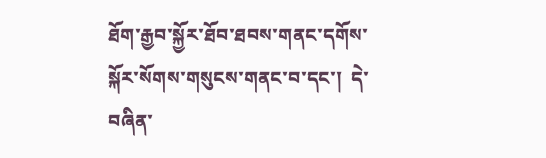ཐོག་རྒྱབ་སྐྱོར་ཐོབ་ཐབས་གནང་དགོས་སྐོར་སོགས་གསུངས་གནང་བ་དང་།  དེ་བཞིན་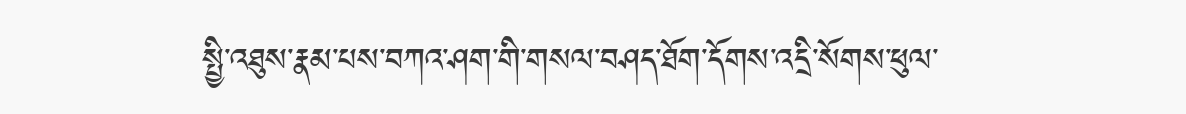སྤྱི་འཐུས་རྣམ་པས་བཀའ་ཤག་གི་གསལ་བཤད་ཐོག་དོགས་འདྲི་སོགས་ཕུལ་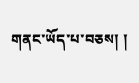གནང་ཡོད་པ་བཅས། །